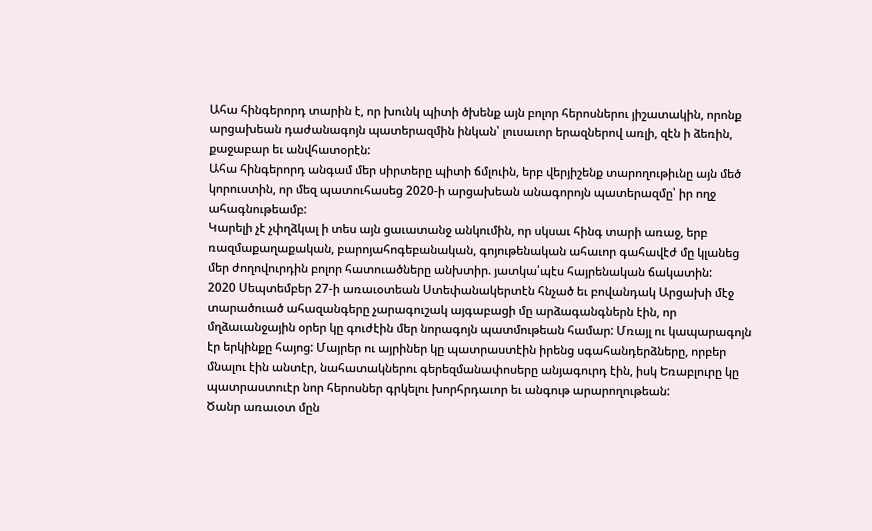Ահա հինգերորդ տարին է, որ խունկ պիտի ծխենք այն բոլոր հերոսներու յիշատակին, որոնք արցախեան դաժանագոյն պատերազմին ինկան՝ լուսաւոր երազներով առլի, զէն ի ձեռին, քաջաբար եւ անվհատօրէն:
Ահա հինգերորդ անգամ մեր սիրտերը պիտի ճմլուին, երբ վերյիշենք տարողութիւնը այն մեծ կորուստին, որ մեզ պատուհասեց 2020-ի արցախեան անագորոյն պատերազմը՝ իր ողջ ահագնութեամբ:
Կարելի չէ չփղձկալ ի տես այն ցաւատանջ անկումին, որ սկսաւ հինգ տարի առաջ, երբ ռազմաքաղաքական, բարոյահոգեբանական, գոյութենական ահաւոր գահավէժ մը կլանեց մեր ժողովուրդին բոլոր հատուածները անխտիր. յատկա՛պէս հայրենական ճակատին:
2020 Սեպտեմբեր 27-ի առաւօտեան Ստեփանակերտէն հնչած եւ բովանդակ Արցախի մէջ տարածուած ահազանգերը չարագուշակ այգաբացի մը արձագանգներն էին, որ մղձաւանջային օրեր կը գուժէին մեր նորագոյն պատմութեան համար: Մռայլ ու կապարագոյն էր երկինքը հայոց: Մայրեր ու այրիներ կը պատրաստէին իրենց սգահանդերձները, որբեր մնալու էին անտէր, նահատակներու գերեզմանափոսերը անյագուրդ էին, իսկ Եռաբլուրը կը պատրաստուէր նոր հերոսներ գրկելու խորհրդաւոր եւ անգութ արարողութեան:
Ծանր առաւօտ մըն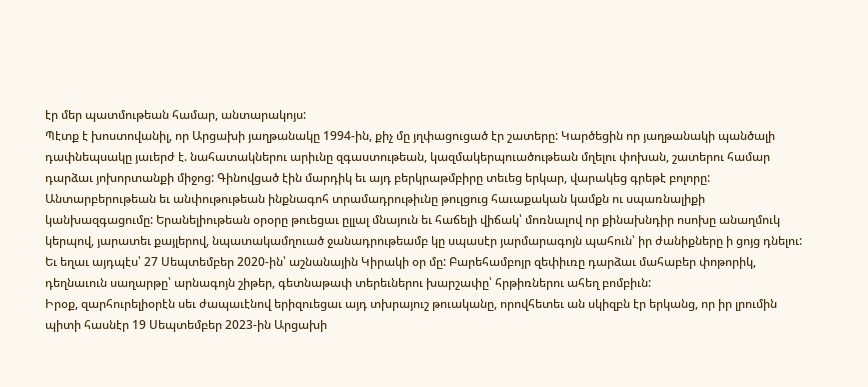էր մեր պատմութեան համար, անտարակոյս:
Պէտք է խոստովանիլ, որ Արցախի յաղթանակը 1994-ին, քիչ մը յղփացուցած էր շատերը: Կարծեցին որ յաղթանակի պանծալի դափնեպսակը յաւերժ է. նահատակներու արիւնը զգաստութեան, կազմակերպուածութեան մղելու փոխան, շատերու համար դարձաւ յոխորտանքի միջոց: Գինովցած էին մարդիկ եւ այդ բերկրաթմբիրը տեւեց երկար, վարակեց գրեթէ բոլորը: Անտարբերութեան եւ անփութութեան ինքնագոհ տրամադրութիւնը թուլցուց հաւաքական կամքն ու սպառնալիքի կանխազգացումը: Երանելիութեան օրօրը թուեցաւ ըլլալ մնայուն եւ հաճելի վիճակ՝ մոռնալով որ քինախնդիր ոսոխը անաղմուկ կերպով, յարատեւ քայլերով, նպատակամղուած ջանադրութեամբ կը սպասէր յարմարագոյն պահուն՝ իր ժանիքները ի ցոյց դնելու: Եւ եղաւ այդպէս՝ 27 Սեպտեմբեր 2020-ին՝ աշնանային Կիրակի օր մը: Բարեհամբոյր զեփիւռը դարձաւ մահաբեր փոթորիկ, դեղնաւուն սաղարթը՝ արնագոյն շիթեր, գետնաթափ տերեւներու խարշափը՝ հրթիռներու ահեղ բոմբիւն:
Իրօք, զարհուրելիօրէն սեւ ժապաւէնով երիզուեցաւ այդ տխրայուշ թուականը, որովհետեւ ան սկիզբն էր երկանց, որ իր լրումին պիտի հասնէր 19 Սեպտեմբեր 2023-ին Արցախի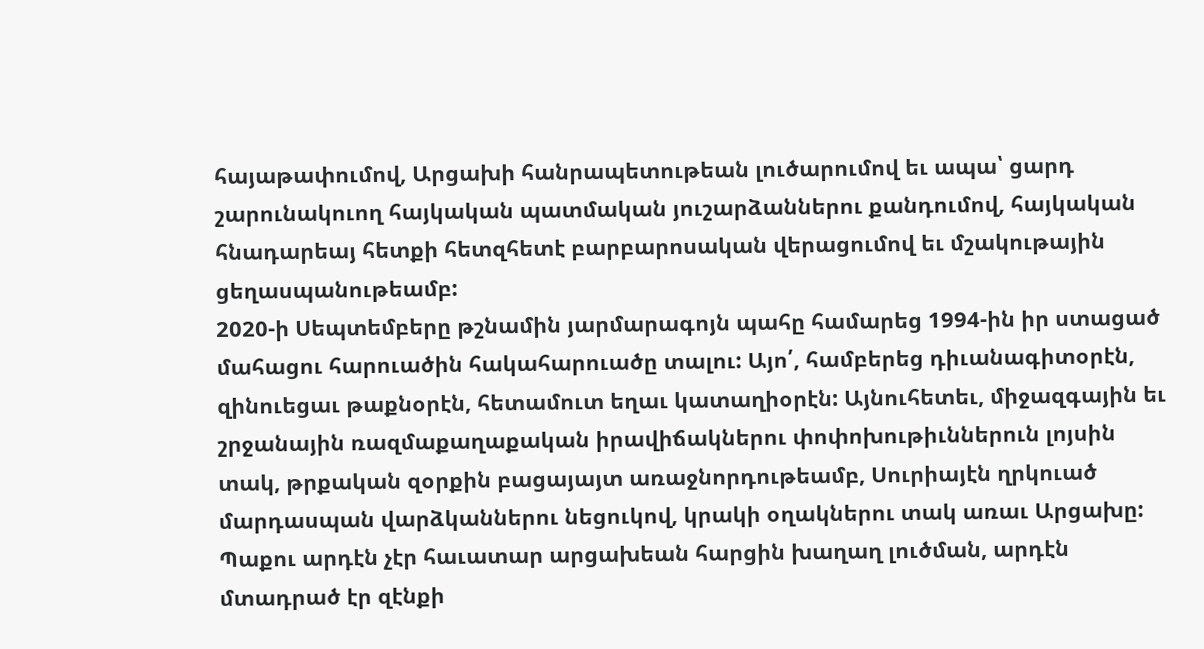հայաթափումով, Արցախի հանրապետութեան լուծարումով եւ ապա՝ ցարդ շարունակուող հայկական պատմական յուշարձաններու քանդումով, հայկական հնադարեայ հետքի հետզհետէ բարբարոսական վերացումով եւ մշակութային ցեղասպանութեամբ:
2020-ի Սեպտեմբերը թշնամին յարմարագոյն պահը համարեց 1994-ին իր ստացած մահացու հարուածին հակահարուածը տալու: Այո՛, համբերեց դիւանագիտօրէն, զինուեցաւ թաքնօրէն, հետամուտ եղաւ կատաղիօրէն: Այնուհետեւ, միջազգային եւ շրջանային ռազմաքաղաքական իրավիճակներու փոփոխութիւններուն լոյսին տակ, թրքական զօրքին բացայայտ առաջնորդութեամբ, Սուրիայէն ղրկուած մարդասպան վարձկաններու նեցուկով, կրակի օղակներու տակ առաւ Արցախը: Պաքու արդէն չէր հաւատար արցախեան հարցին խաղաղ լուծման, արդէն մտադրած էր զէնքի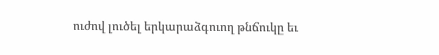ուժով լուծել երկարաձգուող թնճուկը եւ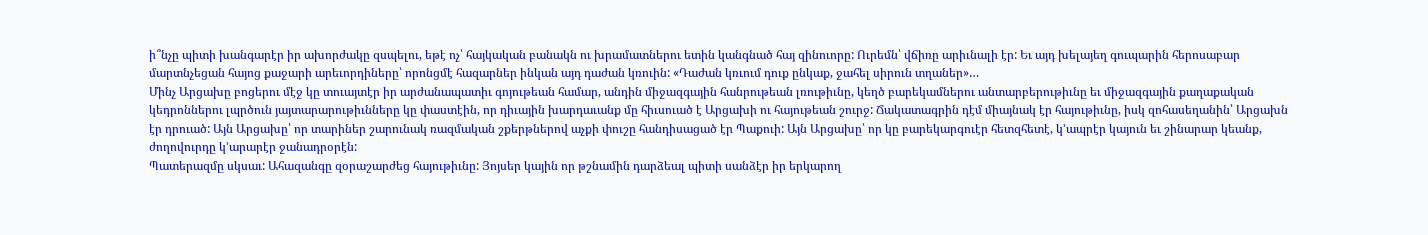ի՞նչը պիտի խանգարէր իր ախորժակը զսպելու, եթէ ոչ՝ հայկական բանակն ու խրամատներու ետին կանգնած հայ զինուորը: Ուրեմն՝ վճիռը արիւնալի էր: Եւ այդ խելայեղ գուպարին հերոսաբար մարտնչեցան հայոց քաջարի արեւորդիները՝ որոնցմէ հազարներ ինկան այդ դաժան կռուին: «Դաժան կռւում դուք ընկաք, ջահել սիրուն տղաներ»…
Մինչ Արցախը բոցերու մէջ կը տուայտէր իր արժանապատիւ գոյութեան համար, անդին միջազգային հանրութեան լռութիւնը, կեղծ բարեկամներու անտարբերութիւնը եւ միջազգային քաղաքական կեդրոններու լպրծուն յայտարարութիւնները կը փաստէին, որ դիւային խարդաւանք մը հիւսուած է Արցախի ու հայութեան շուրջ: Ճակատագրին դէմ միայնակ էր հայութիւնը, իսկ զոհասեղանին՝ Արցախն էր դրուած: Այն Արցախը՝ որ տարիներ շարունակ ռազմական շքերթներով աչքի փուշը հանդիսացած էր Պաքուի: Այն Արցախը՝ որ կը բարեկարգուէր հետզհետէ, կ’ապրէր կայուն եւ շինարար կեանք, ժողովուրդը կ’արարէր ջանադրօրէն:
Պատերազմը սկսաւ: Ահազանգը զօրաշարժեց հայութիւնը: Յոյսեր կային որ թշնամին դարձեալ պիտի սանձէր իր երկարող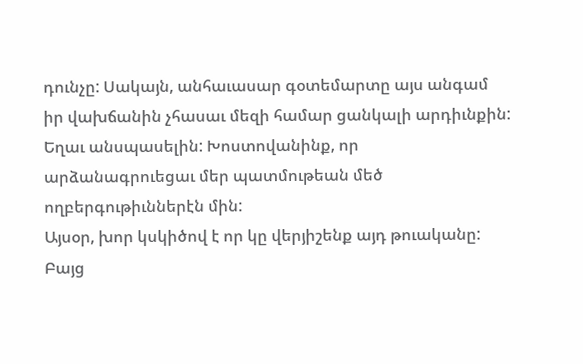դունչը: Սակայն, անհաւասար գօտեմարտը այս անգամ իր վախճանին չհասաւ մեզի համար ցանկալի արդիւնքին: Եղաւ անսպասելին: Խոստովանինք, որ արձանագրուեցաւ մեր պատմութեան մեծ ողբերգութիւններէն մին:
Այսօր, խոր կսկիծով է որ կը վերյիշենք այդ թուականը: Բայց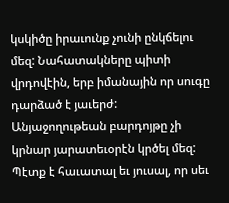կսկիծը իրաւունք չունի ընկճելու մեզ: Նահատակները պիտի վրդովէին, երբ իմանային որ սուգը դարձած է յաւերժ: Անյաջողութեան բարդոյթը չի կրնար յարատեւօրէն կրծել մեզ: Պէտք է հաւատալ եւ յուսալ, որ սեւ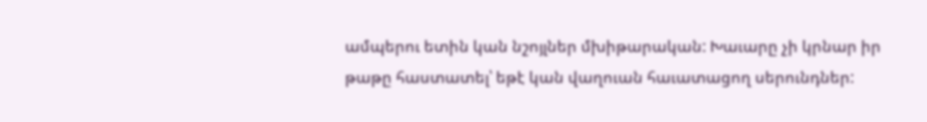ամպերու ետին կան նշոյլներ մխիթարական: Խաւարը չի կրնար իր թաթը հաստատել՝ եթէ կան վաղուան հաւատացող սերունդներ: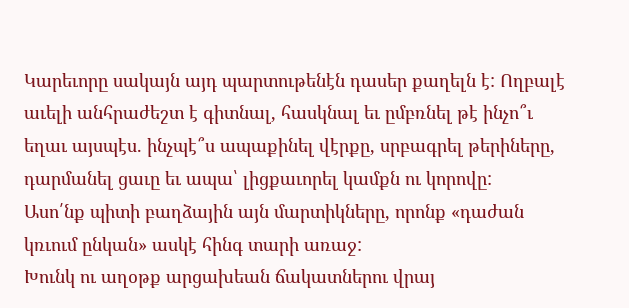Կարեւորը սակայն այդ պարտութենէն դասեր քաղելն է: Ողբալէ աւելի անհրաժեշտ է գիտնալ, հասկնալ եւ ըմբռնել թէ ինչո՞ւ եղաւ այսպէս. ինչպէ՞ս ապաքինել վէրքը, սրբագրել թերիները, դարմանել ցաւը եւ ապա՝ լիցքաւորել կամքն ու կորովը:
Ասո՛նք պիտի բաղձային այն մարտիկները, որոնք «դաժան կռւում ընկան» ասկէ հինգ տարի առաջ:
Խունկ ու աղօթք արցախեան ճակատներու վրայ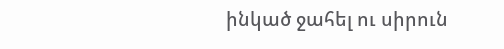ինկած ջահել ու սիրուն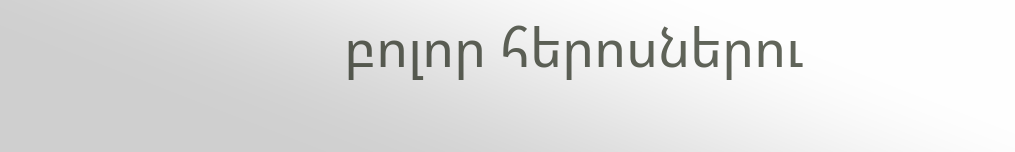բոլոր հերոսներու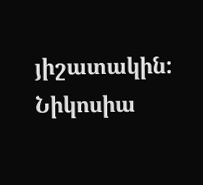յիշատակին:
Նիկոսիա